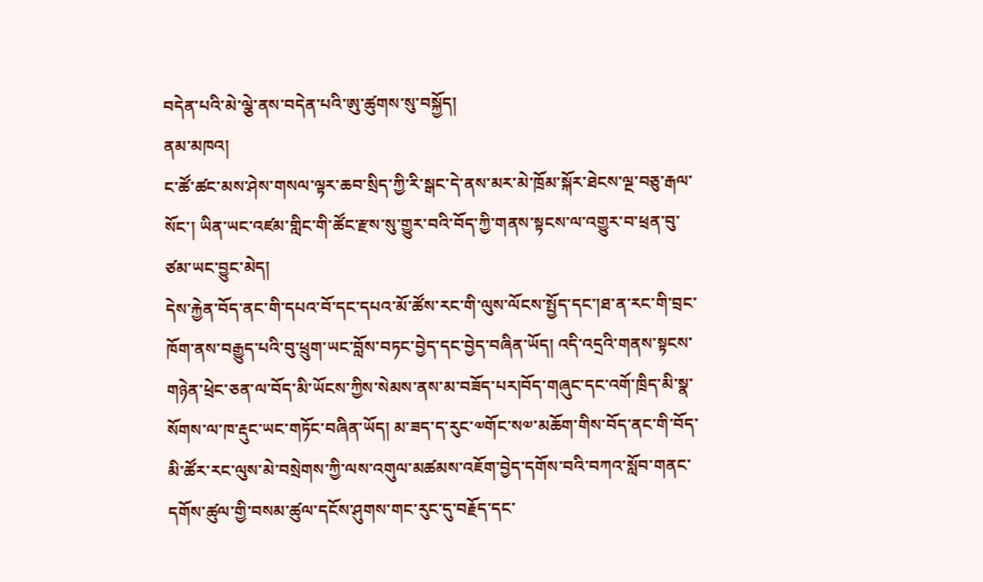བདེན་པའི་མེ་ལྕེ་ནས་བདེན་པའི་ཨུ་ཚུགས་སུ་བསྐྱོད།
ནམ་མཁའ།
ང་ཚོ་ཚང་མས་ཤེས་གསལ་ལྟར་ཆབ་སྲིད་ཀྱི་རི་སྒང་དེ་ནས་མར་མེ་ཁྲོམ་སྐོར་ཐེངས་ལྔ་བཅུ་རྒལ་སོང་། ཡིན་ཡང་འཛམ་གླིང་གི་ཚོང་རྫས་སུ་གྱུར་བའི་བོད་ཀྱི་གནས་སྟངས་ལ་འགྱུར་བ་ཕྲན་བུ་ཙམ་ཡང་བྱུང་མེད།
དེས་རྐྱེན་བོད་ནང་གི་དཔའ་བོ་དང་དཔའ་མོ་ཚོས་རང་གི་ལུས་ལོངས་སྤྱོད་དང་།ཐ་ན་རང་གི་བྲང་ཁོག་ནས་བརྒྱུད་པའི་བུ་ཕྲུག་ཡང་བློས་བཏང་བྱེད་དང་བྱེད་བཞིན་ཡོད། འདི་འདྲའི་གནས་སྟངས་གཉེན་ཕྲེང་ཅན་ལ་བོད་མི་ཡོངས་ཀྱིས་སེམས་ནས་མ་བཟོད་པར།བོད་གཞུང་དང་འགོ་ཁྲིད་མི་སྣ་སོགས་ལ་ཁ་རྡུང་ཡང་གཏོང་བཞིན་ཡོད། མ་ཟད་ད་རུང་༧གོང་ས༧་མཆོག་གིས་བོད་ནང་གི་བོད་མི་ཚོར་རང་ལུས་མེ་བསྲེགས་ཀྱི་ལས་འགུལ་མཚམས་འཇོག་བྱེད་དགོས་བའི་བཀའ་སློབ་གནང་དགོས་ཚུལ་གྱི་བསམ་ཚུལ་དངོས་ཤུགས་གང་རུང་དུ་བརྗོད་དང་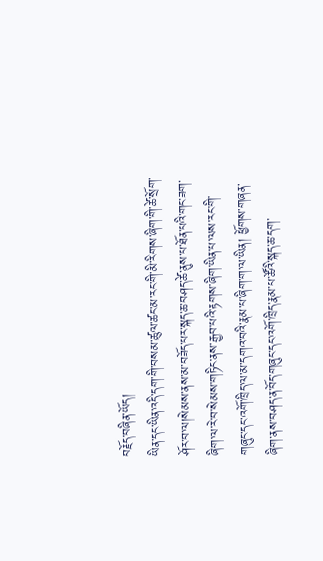བརྗོད་བཞིན་ཡོད།
ཡིན་དང་ཡིན་འདི་དག་གི་བསམ་ཚུལ་ཚང་མ་རང་གི་མི་རིགས་ཞིག་གི་ཚེ་སྲོག་ཤོར་བ་ལ།སེམས་ནས་མ་བཟོད་པར་སྐད་ཆ་བཤད་ཚེ་ནུས་པ་ཐོན་པའི་གང་ཟག་ཞིག་ལ་རེ་བ་སེམས་གཏིང་ནས་རྒྱབ་པའི་རྟགས་ཞིག་ཡིན་པ་ལས་རང་གི་གཞུང་དང་འགོ་ཁྲིད་ལ་མ་དགའ་བའི་རྣམ་པ་ཞིག་ག་ལ་ཡིན། ཕྱོགས་གཞན་ཞིག་ནས་བཤད་ན་བོད་གཞུང་དང་འགོ་ཁྲིད་རྣམ་པ་ཚོའི་སྐད་ཆ་དག་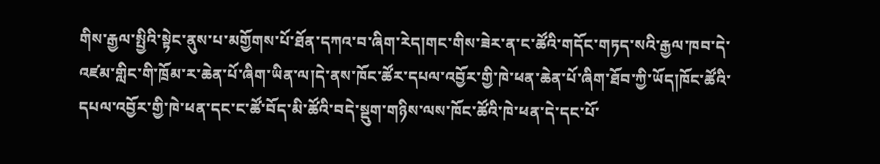གིས་རྒྱལ་སྤྱིའི་སྟེང་ནུས་པ་མགྱོགས་པོ་ཐོན་དཀའ་བ་ཞིག་རེད།གང་གིས་ཟེར་ན་ང་ཚོའི་གདོང་གཏད་སའི་རྒྱལ་ཁབ་དེ་འཛམ་གླིང་གི་ཁྲོམ་ར་ཆེན་པོ་ཞིག་ཡིན་ལ།དེ་ནས་ཁོང་ཚོར་དཔལ་འབྱོར་གྱི་ཁེ་ཕན་ཆེན་པོ་ཞིག་ཐོབ་ཀྱི་ཡོད།ཁོང་ཚོའི་དཔལ་འབྱོར་གྱི་ཁེ་ཕན་དང་ང་ཚོ་བོད་མི་ཚོའི་བདེ་སྡུག་གཉིས་ལས་ཁོང་ཚོའི་ཁེ་ཕན་དེ་དང་པོ་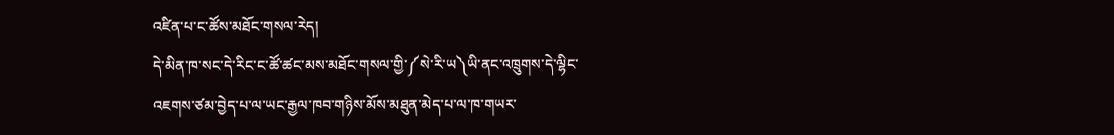འཛིན་པ་ང་ཚོས་མཐོང་གསལ་རེད།
དེ་མིན་ཁ་སང་དེ་རིང་ང་ཚོ་ཚང་མས་མཐོང་གསལ་གྱི་༼སེ་རི་ཡ༽ཡི་ནང་འཁྲུགས་དེ་ལྷིང་འཇགས་ཙམ་བྱེད་པ་ལ་ཡང་རྒྱལ་ཁབ་གཉིས་མོས་མཐུན་མེད་པ་ལ་ཁ་གཡར་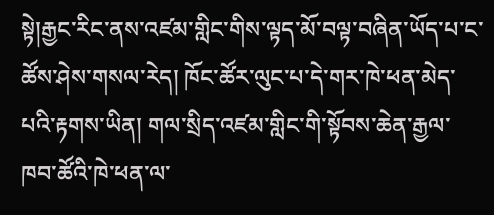སྟེ།རྒྱང་རིང་ནས་འཛམ་གླིང་གིས་ལྟད་མོ་བལྟ་བཞིན་ཡོད་པ་ང་ཚོས་ཤེས་གསལ་རེད། ཁོང་ཚོར་ལུང་པ་དེ་གར་ཁེ་ཕན་མེད་པའི་རྟགས་ཡིན། གལ་སྲིད་འཛམ་གླིང་གི་སྟོབས་ཆེན་རྒྱལ་ཁབ་ཚོའི་ཁེ་ཕན་ལ་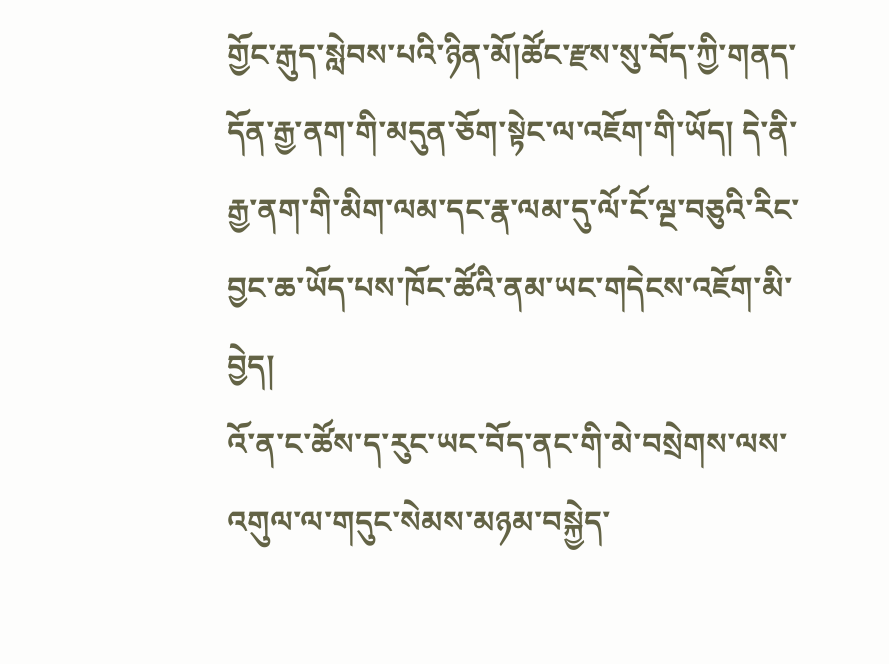གྱོང་རྒུད་སླེབས་པའི་ཉིན་མོ།ཚོང་རྫས་སུ་བོད་ཀྱི་གནད་དོན་རྒྱ་ནག་གི་མདུན་ཅོག་སྟེང་ལ་འཇོག་གི་ཡོད། དེ་ནི་རྒྱ་ནག་གི་མིག་ལམ་དང་རྣ་ལམ་དུ་ལོ་ངོ་ལྔ་བཅུའི་རིང་བྱང་ཆ་ཡོད་པས་ཁོང་ཚོའི་ནམ་ཡང་གདེངས་འཇོག་མི་བྱེད།
འོ་ན་ང་ཚོས་ད་རུང་ཡང་བོད་ནང་གི་མེ་བསྲེགས་ལས་འགུལ་ལ་གདུང་སེམས་མཉམ་བསྐྱེད་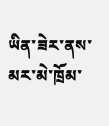ཡིན་ཟེར་ནས་མར་མེ་ཁྲོམ་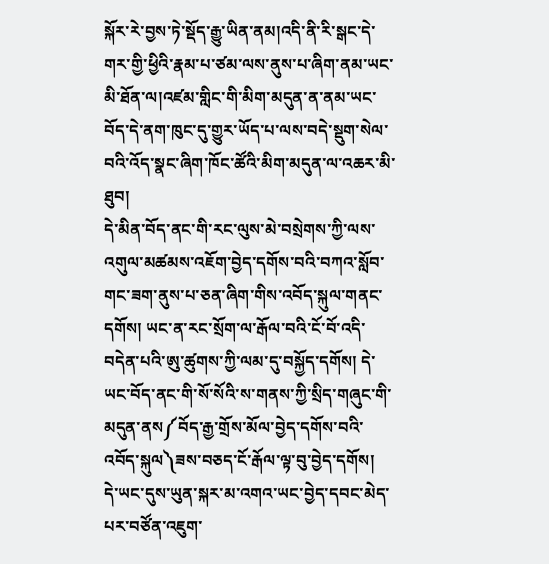སྐོར་རེ་བྱས་ཏེ་སྡོད་རྒྱུ་ཡིན་ནམ།འདི་ནི་རི་སྒང་དེ་གར་གྱི་ཕྱིའི་རྣམ་པ་ཙམ་ལས་ནུས་པ་ཞིག་ནམ་ཡང་མི་ཐོན་ལ།འཛམ་གླིང་གི་མིག་མདུན་ན་ནམ་ཡང་བོད་དེ་ནག་ཁུང་དུ་གྱུར་ཡོད་པ་ལས་བདེ་སྡུག་སེལ་བའི་འོད་སྣང་ཞིག་ཁོང་ཚོའི་མིག་མདུན་ལ་འཆར་མི་ཐུབ།
དེ་མིན་བོད་ནང་གི་རང་ལུས་མེ་བསྲེགས་ཀྱི་ལས་འགུལ་མཚམས་འཇོག་བྱེད་དགོས་བའི་བཀའ་སློབ་གང་ཟག་ནུས་པ་ཅན་ཞིག་གིས་འབོད་སྐུལ་གནང་དགོས། ཡང་ན་རང་སྲོག་ལ་རྒོལ་བའི་ངོ་བོ་འདི་བདེན་པའི་ཨུ་ཚུགས་ཀྱི་ལམ་དུ་བསྐྱོད་དགོས། དེ་ཡང་བོད་ནང་གི་སོ་སོའི་ས་གནས་ཀྱི་སྲིད་གཞུང་གི་མདུན་ནས༼བོད་རྒྱ་གྲོས་མོལ་བྱེད་དགོས་བའི་འབོད་སྐུལ༽ཟས་བཅད་ངོ་རྒོལ་ལྟ་བུ་བྱེད་དགོས།
དེ་ཡང་དུས་ཡུན་སྐར་མ་འགའ་ཡང་བྱེད་དབང་མེད་པར་བཙོན་འཇུག་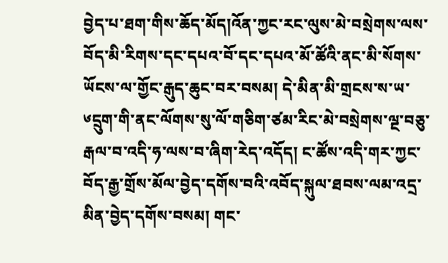བྱེད་པ་ཐག་གིས་ཆོད་མོད།འོན་ཀྱང་རང་ལུས་མེ་བསྲེགས་ལས་བོད་མི་རིགས་དང་དཔའ་བོ་དང་དཔའ་མོ་ཚོའི་ནང་མི་སོགས་ཡོངས་ལ་གྱོང་རྒུད་ཆུང་བར་བསམ། དེ་མིན་མི་གྲངས་ས་ཡ་༦དྲུག་གི་ནང་ལོགས་སུ་ལོ་གཅིག་ཙམ་རིང་མེ་བསྲེགས་ལྔ་བཅུ་རྒལ་བ་འདི་ཧ་ལས་བ་ཞིག་རེད་འདོད། ང་ཚོས་འདི་གར་ཀྱང་བོད་རྒྱ་གྲོས་མོལ་བྱེད་དགོས་བའི་འབོད་སྐུལ་ཐབས་ལམ་འདྲ་མིན་བྱེད་དགོས་བསམ། གང་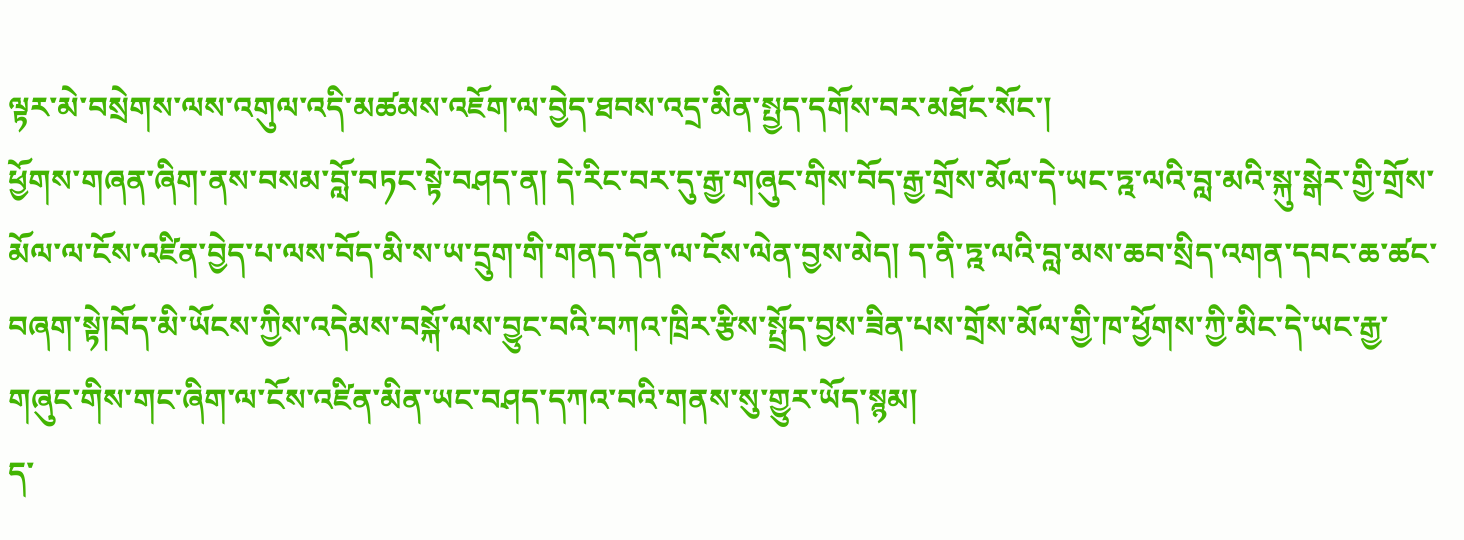ལྟར་མེ་བསྲེགས་ལས་འགུལ་འདི་མཚམས་འཇོག་ལ་བྱེད་ཐབས་འདྲ་མིན་སྤྱད་དགོས་བར་མཐོང་སོང་།
ཕྱོགས་གཞན་ཞིག་ནས་བསམ་བློ་བཏང་སྟེ་བཤད་ན། དེ་རིང་བར་དུ་རྒྱ་གཞུང་གིས་བོད་རྒྱ་གྲོས་མོལ་དེ་ཡང་ཏྰ་ལའི་བླ་མའི་སྐུ་སྒེར་གྱི་གྲོས་མོལ་ལ་ངོས་འཛིན་བྱེད་པ་ལས་བོད་མི་ས་ཡ་དྲུག་གི་གནད་དོན་ལ་ངོས་ལེན་བྱས་མེད། ད་ནི་ཏྰ་ལའི་བླ་མས་ཆབ་སྲིད་འགན་དབང་ཆ་ཚང་བཞག་སྟེ།བོད་མི་ཡོངས་ཀྱིས་འདེམས་བསྐོ་ལས་བྱུང་བའི་བཀའ་ཁྲིར་རྩིས་སྤྲོད་བྱས་ཟིན་པས་གྲོས་མོལ་གྱི་ཁ་ཕྱོགས་ཀྱི་མིང་དེ་ཡང་རྒྱ་གཞུང་གིས་གང་ཞིག་ལ་ངོས་འཛིན་མིན་ཡང་བཤད་དཀའ་བའི་གནས་སུ་གྱུར་ཡོད་སྙམ།
ད་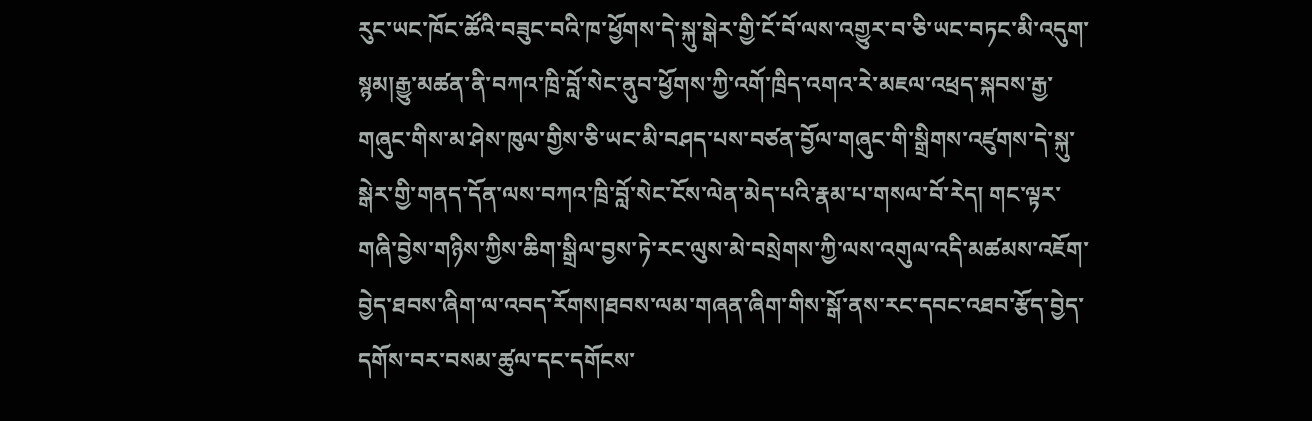རུང་ཡང་ཁོང་ཚོའི་བཟུང་བའི་ཁ་ཕྱོགས་དེ་སྐུ་སྒེར་གྱི་ངོ་བོ་ལས་འགྱུར་བ་ཅི་ཡང་བཏང་མི་འདུག་སྙམ།རྒྱུ་མཚན་ནི་བཀའ་ཁྲི་བློ་སེང་ནུབ་ཕྱོགས་ཀྱི་འགོ་ཁྲིད་འགའ་རེ་མཇལ་འཕྲད་སྐབས་རྒྱ་གཞུང་གིས་མ་ཤེས་ཁུལ་གྱིས་ཅི་ཡང་མི་བཤད་པས་བཙན་བྱོལ་གཞུང་གི་སྒྲིགས་འཛུགས་དེ་སྐུ་སྒེར་གྱི་གནད་དོན་ལས་བཀའ་ཁྲི་བློ་སེང་ངོས་ལེན་མེད་པའི་རྣམ་པ་གསལ་བོ་རེད། གང་ལྟར་གཞི་བྱེས་གཉིས་ཀྱིས་ཆིག་སྒྲིལ་བྱས་ཏེ་རང་ལུས་མེ་བསྲེགས་ཀྱི་ལས་འགུལ་འདི་མཚམས་འཇོག་བྱེད་ཐབས་ཞིག་ལ་འབད་རོགས།ཐབས་ལམ་གཞན་ཞིག་གིས་སྒོ་ནས་རང་དབང་འཐབ་རྩོད་བྱེད་དགོས་བར་བསམ་ཚུལ་དང་དགོངས་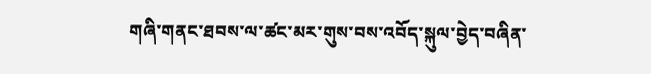གཞི་གནང་ཐབས་ལ་ཚང་མར་གུས་བས་འབོད་སྐུལ་བྱེད་བཞིན་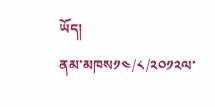ཡོད།
ནམ་མཁས༡༤/༨/༢༠༡༢ལ་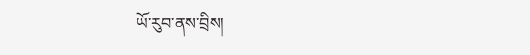ཡོ་རུབ་ནས་བྲིས།